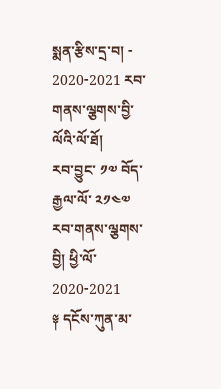སྨན་རྩིས་དྲ་བ། - 2020-2021 རབ་གནས་ལྕགས་བྱི་ལོའི་ལོ་ཐོ།
རབ་བྱུང་ ༡༧ བོད་རྒྱལ་ལོ་ ༢༡༤༧ རབ་གནས་ལྕགས་བྱི། ཕྱི་ལོ་ 2020-2021
༈ དངོས་ཀུན་མ་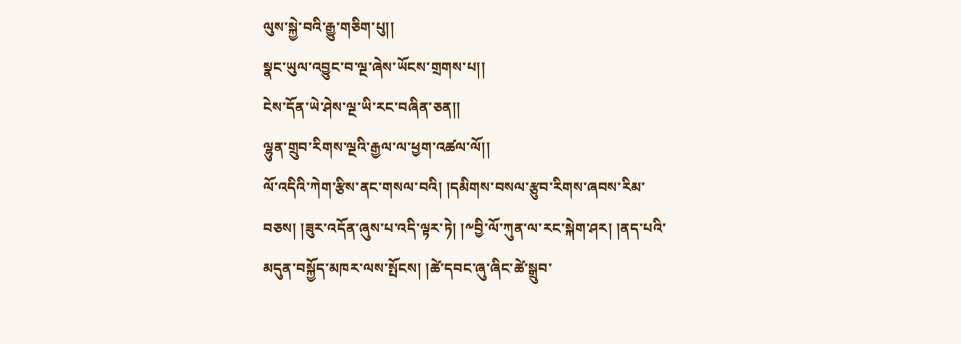ལུས་སྐྱེ་བའི་རྒྱུ་གཅིག་པུ།།
སྣང་ཡུལ་འབྱུང་བ་ལྔ་ཞེས་ཡོངས་གྲགས་པ།།
ངེས་དོན་ཡེ་ཤེས་ལྔ་ཡི་རང་བཞིན་ཅན།།
ལྷུན་གྲུབ་རིགས་ལྔའི་རྒྱལ་ལ་ཕྱག་འཚལ་ལོ།།
ལོ་འདིའི་ཀེག་རྩིས་ནང་གསལ་བའི། །དམིགས་བསལ་རྩུབ་རིགས་ཞབས་རིམ་བཅས། །ཟུར་འདོན་ཞུས་པ་འདི་ལྟར་ཏེ། །༸བྱི་ལོ་ཀུན་ལ་རང་སྐེག་ཤར། །ནད་པའི་མདུན་བསྐྱོད་མཁར་ལས་སྤོངས། །ཚེ་དབང་ཞུ་ཞིང་ཚེ་སྒྲུབ་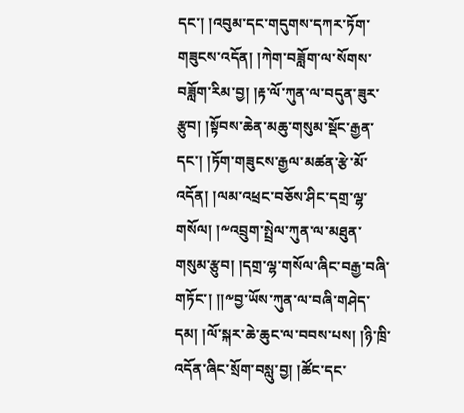དང་། །འབུམ་དང་གདུགས་དཀར་ཏོག་གཟུངས་འདོན། །ཀེག་བཟློག་ལ་སོགས་བཟློག་རིམ་བྱ། །རྟ་ལོ་ཀུན་ལ་བདུན་ཟུར་རྩུབ། །སྟོབས་ཆེན་མཆུ་གསུམ་སྡོང་རྒྱན་དང་། །ཏོག་གཟུངས་རྒྱལ་མཚན་རྩེ་མོ་འདོན། །ལམ་འཕྲང་བཅོས་ཤིང་དགྲ་ལྷ་གསོལ། །༸འབྲུག་སྤྲེལ་ཀུན་ལ་མཐུན་གསུམ་རྩུབ། །དགྲ་ལྷ་གསོལ་ཞིང་བརྒྱ་བཞི་གཏོང་། །།༸བྱ་ཡོས་ཀུན་ལ་བཞི་གཤེད་དམ། །ལོ་སྐར་ཆེ་ཆུང་ལ་བབས་པས། །ཉི་ཁྲི་འདོན་ཞིང་སྲོག་བསླུ་བྱ། །ཚོང་དང་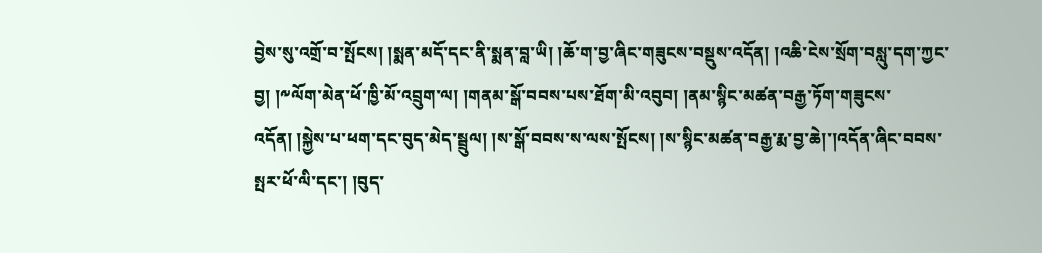བྱེས་སུ་འགྲོ་བ་སྤོངས། །སྨན་མདོ་དང་ནི་སྨན་བླ་ཡི། །ཆོ་ག་བྱ་ཞིང་གཟུངས་བསྡུས་འདོན། །འཆི་ངེས་སྲོག་བསླུ་དག་ཀྱང་བྱ། །༸ལོག་མེན་ཕོ་ཁྱི་མོ་འབྲུག་ལ། །གནམ་སྒོ་བབས་པས་ཐོག་མི་འབུབ། །ནམ་སྙིང་མཚན་བརྒྱ་ཏོག་གཟུངས་འདོན། །སྐྱེས་པ་ཕག་དང་བུད་མེད་སྦྲུལ། །ས་སྒོ་བབས་ས་ལས་སྤོངས། །ས་སྙིང་མཚན་བརྒྱ་རྨ་བྱ་ཆེ།་།འདོན་ཞིང་བབས་སྤར་ཕོ་ལི་དང་། །བུད་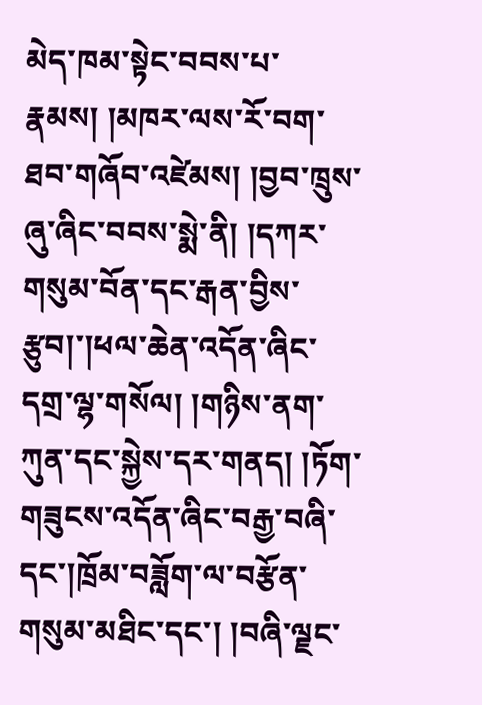མེད་ཁམ་སྟེང་བབས་པ་རྣམས། །མཁར་ལས་རོ་བག་ཐབ་གཞོབ་འཛེམས། །བྱབ་ཁྲུས་ཞུ་ཞིང་བབས་སྨེ་ནི། །དཀར་གསུམ་བོན་དང་རྒན་བྱིས་རྩུབ།་།ཕལ་ཆེན་འདོན་ཞིང་དགྲ་ལྷ་གསོལ། །གཉིས་ནག་ཀུན་དང་སྐྱེས་དར་གནད། །ཏོག་གཟུངས་འདོན་ཞིང་བརྒྱ་བཞི་དང་།ཁྲོམ་བཟློག་ལ་བརྩོན་གསུམ་མཐིང་དང་། །བཞི་ལྗང་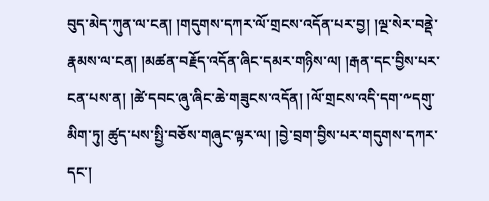བུད་མེད་ཀུན་ལ་ངན། །གདུགས་དཀར་ལོ་གྲངས་འདོན་པར་བྱ། །ལྔ་སེར་བནྡེ་རྣམས་ལ་ངན། །མཚན་བརྗོད་འདོན་ཞིང་དམར་གཉིས་ལ། །རྒན་དང་བྱིས་པར་ངན་པས་ན། །ཚེ་དབང་ཞུ་ཞིང་ཆེ་གཟུངས་འདོན། །ལོ་གྲངས་འདི་དག་༸དགུ་མིག་ཏུ། ཚུད་པས་སྤྱི་བཅོས་གཞུང་ལྟར་ལ། །བྱེ་བྲག་བྱིས་པར་གདུགས་དཀར་དང་།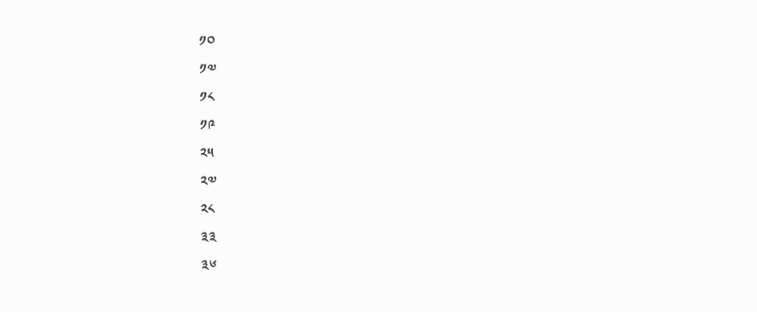༡༠
༡༧
༡༨
༡༩
༢༥
༢༧
༢༨
༣༣
༣༦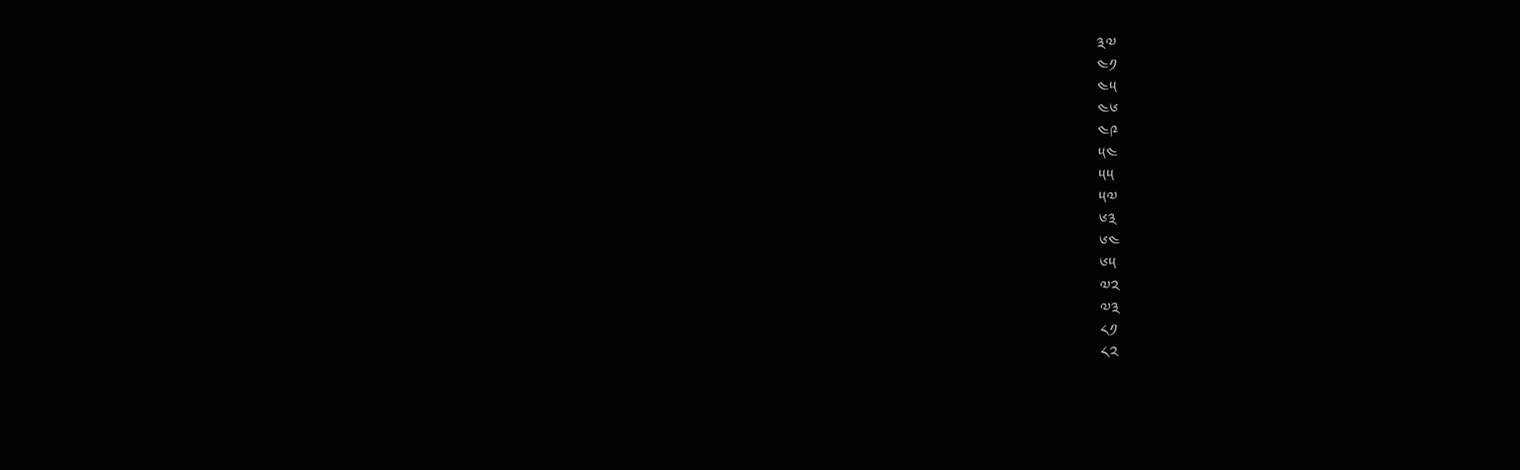༣༧
༤༡
༤༥
༤༦
༤༩
༥༤
༥༥
༥༧
༦༣
༦༤
༦༥
༧༢
༧༣
༨༡
༨༢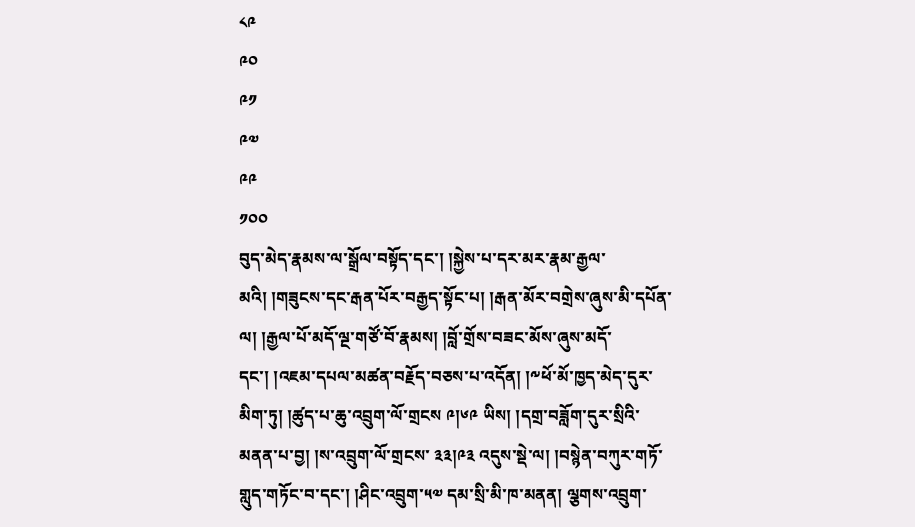༨༩
༩༠
༩༡
༩༧
༩༩
༡༠༠
བུད་མེད་རྣམས་ལ་སྒྲོལ་བསྟོད་དང་། །སྐྱེས་པ་དར་མར་རྣམ་རྒྱལ་མའི། །གཟུངས་དང་རྒན་པོར་བརྒྱད་སྟོང་པ། །རྒན་མོར་བགྲེས་ཞུས་མི་དཔོན་ལ། །རྒྱལ་པོ་མདོ་ལྔ་གཙོ་བོ་རྣམས། །བློ་གྲོས་བཟང་མོས་ཞུས་མདོ་དང་། །འཇམ་དཔལ་མཚན་བརྗོད་བཅས་པ་འདོན། །༸ཕོ་མོ་ཁྱད་མེད་དུར་མིག་ཏུ། །ཚུད་པ་ཆུ་འབྲུག་ལོ་གྲངས ༩།༦༩ ཡིས། །དགྲ་བཟློག་དུར་སྲིའི་མནན་པ་བྱ། །ས་འབྲུག་ལོ་གྲངས་ ༣༣།༩༣ འདུས་སྡེ་ལ། །བསྙེན་བཀུར་གཏོ་གླུད་གཏོང་བ་དང་། །ཤིང་འབྲུག་༥༧ དམ་སྲི་མི་ཁ་མནན། ལྕགས་འབྲུག་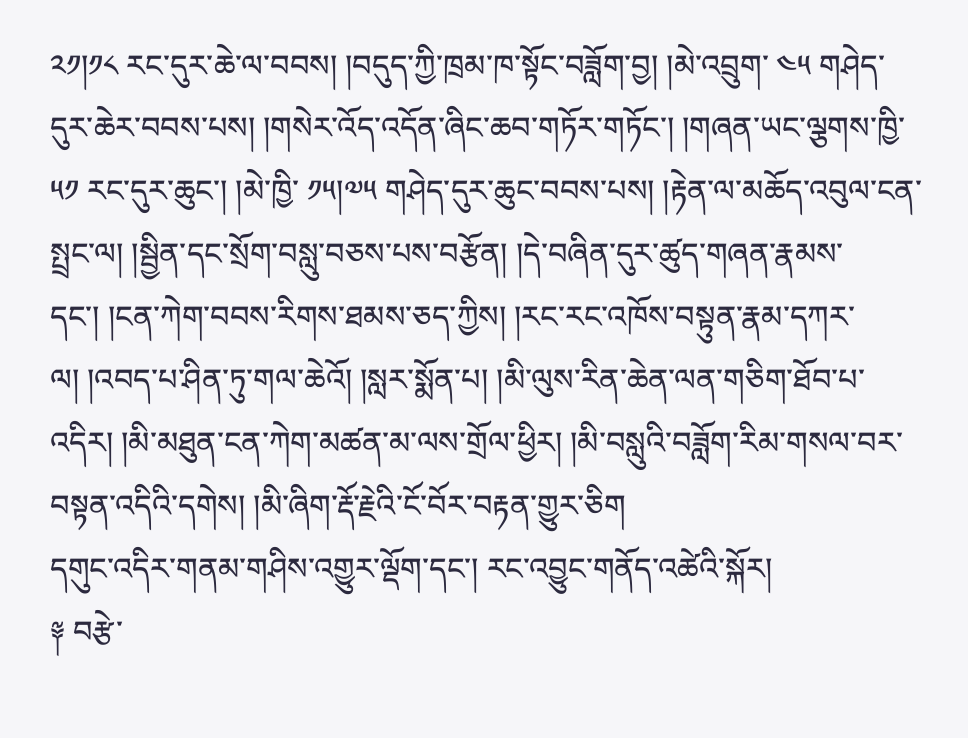༢༡།༡༨ རང་དུར་ཆེ་ལ་བབས། །བདུད་ཀྱི་ཁྲམ་ཁ་སྟོང་བཟློག་བྱ། །མེ་འབྲུག་ ༤༥ གཤེད་དུར་ཆེར་བབས་པས། །གསེར་འོད་འདོན་ཞིང་ཆབ་གཏོར་གཏོང་། །གཞན་ཡང་ལྕགས་ཁྱི་ ༥༡ རང་དུར་ཆུང་། །མེ་ཁྱི་ ༡༥།༧༥ གཤེད་དུར་ཆུང་བབས་པས། །རྟེན་ལ་མཆོད་འབུལ་ངན་སྤྲང་ལ། །སྦྱིན་དང་སྲོག་བསླུ་བཅས་པས་བརྩོན། །དེ་བཞིན་དུར་ཚུད་གཞན་རྣམས་དང་། །ངན་ཀེག་བབས་རིགས་ཐམས་ཅད་ཀྱིས། །རང་རང་འཁོས་བསྟུན་རྣམ་དཀར་ལ། །འབད་པ་ཤིན་ཏུ་གལ་ཆེའོ། །སླར་སྨོན་པ། །མི་ལུས་རིན་ཆེན་ལན་གཅིག་ཐོབ་པ་འདིར། །མི་མཐུན་ངན་ཀེག་མཚན་མ་ལས་གྲོལ་ཕྱིར། །མི་བསླུའི་བཟློག་རིམ་གསལ་བར་བསྟན་འདིའི་དགེས། །མི་ཞིག་རྡོ་རྗེའི་ངོ་བོར་བརྟན་གྱུར་ཅིག
དགུང་འདིར་གནམ་གཤིས་འགྱུར་ལྡོག་དང་། རང་འབྱུང་གནོད་འཚེའི་སྐོར།
༈ བརྩེ་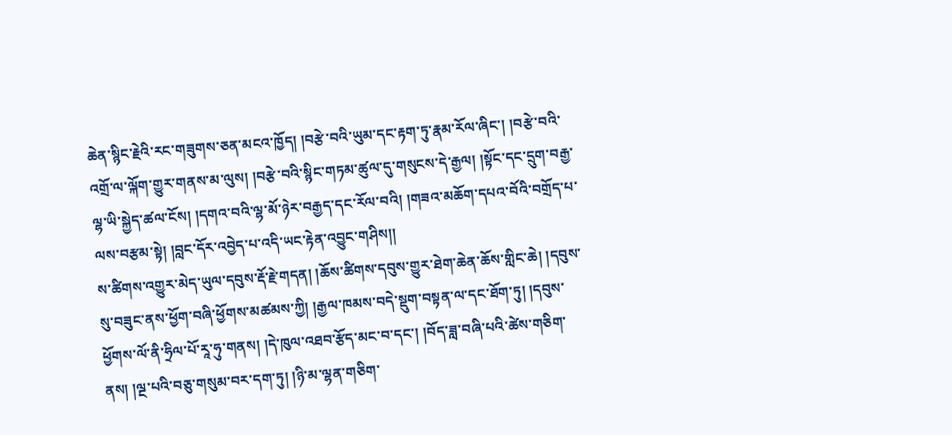ཆེན་སྙིང་རྗེའི་རང་གཟུགས་ཅན་མངའ་ཁྱོད། །བརྩེ་བའི་ཡུམ་དང་རྟག་ཏུ་རྣམ་རོལ་ཞིང་། །བརྩེ་བའི་འགྲོ་ལ་ལྐོག་གྱུར་གནས་མ་ལུས། །བརྩེ་བའི་སྙིང་གཏམ་ཚུལ་དུ་གསུངས་དེ་རྒྱལ། །སྟོང་དང་དྲུག་བརྒྱ་ལྷ་ཡི་སྐྱེད་ཚལ་ངོས། །དགའ་བའི་ལྷ་མོ་ཉེར་བརྒྱད་དང་རོལ་བའི། །གཟའ་མཆོག་དཔའ་བོའི་བགྲོད་པ་ལས་བརྩམ་སྟེ། །བླང་དོར་འབྱེད་པ་འདི་ཡང་རྟེན་འབྱུང་གཤིས།།
ས་ཚིགས་འགྱུར་མེད་ཡུལ་དབུས་རྡོ་རྗེ་གདན། །ཆོས་ཚིགས་དབུས་གྱུར་ཐེག་ཆེན་ཆོས་གླིང་ཆེ། །དབུས་སུ་བཟུང་ནས་ཕྱོག་བཞི་ཕྱོགས་མཚམས་ཀྱི། །རྒྱལ་ཁམས་བདེ་སྡུག་བསྟན་ལ་དང་ཐོག་ཏུ། །དབུས་ཕྱོགས་ལོ་ནི་ཧྲིལ་པོ་རཱ་ཧུ་གནས། །དེ་ཁུལ་འཐབ་རྩོད་མང་བ་དང་། །བོད་ཟླ་བཞི་པའི་ཚེས་གཅིག་ནས། །ལྔ་པའི་བཅུ་གསུམ་བར་དག་ཏུ། །ཉི་མ་ལྷན་གཅིག་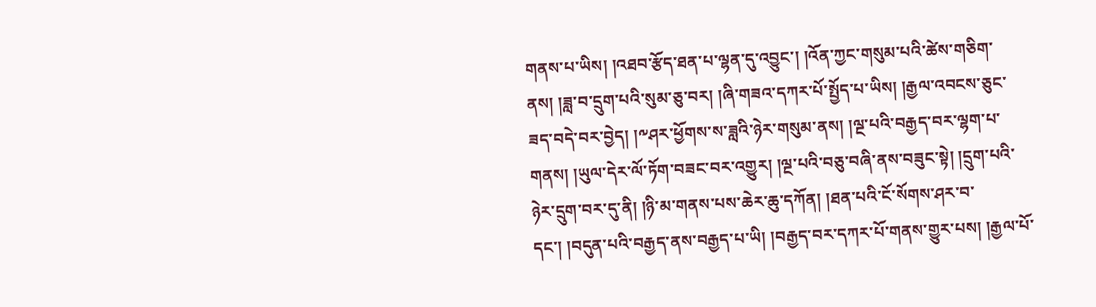གནས་པ་ཡིས། །འཐབ་རྩོད་ཐན་པ་ལྷན་དུ་འབྱུང་། །འོན་ཀྱང་གསུམ་པའི་ཚེས་གཅིག་ནས། །ཟླ་བ་དྲུག་པའི་སུམ་ཅུ་བར། །ཞི་གཟའ་དཀར་པོ་སྤྱོད་པ་ཡིས། །རྒྱལ་འབངས་ཅུང་ཟད་བདེ་བར་བྱེད། །༸ཤར་ཕྱོགས་ས་ཟླའི་ཉེར་གསུམ་ནས། །ལྔ་པའི་བརྒྱད་བར་ལྷག་པ་གནས། །ཡུལ་དེར་ལོ་ཏོག་བཟང་བར་འགྱུར། །ལྔ་པའི་བཅུ་བཞི་ནས་བཟུང་སྟེ། །དྲུག་པའི་ཉེར་དྲུག་བར་དུ་ནི། །ཉི་མ་གནས་པས་ཆེར་ཆུ་དཀོན། །ཐན་པའི་ངོ་སོགས་ཤར་བ་དང་། །བདུན་པའི་བརྒྱད་ནས་བརྒྱད་པ་ཡི། །བརྒྱད་བར་དཀར་པོ་གནས་གྱུར་པས། །རྒྱལ་པོ་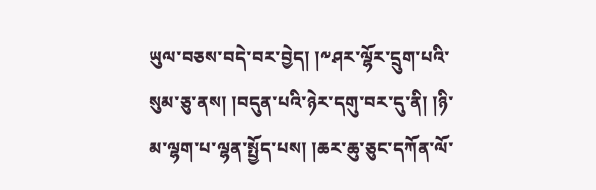ཡུལ་བཅས་བདེ་བར་བྱེད། །༸ཤར་ལྷོར་དྲུག་པའི་སུམ་ཅུ་ནས། །བདུན་པའི་ཉེར་དགུ་བར་དུ་ནི། །ཉི་མ་ལྷག་པ་ལྷན་སྤྱོད་པས། །ཆར་ཆུ་ཅུང་དཀོན་ལོ་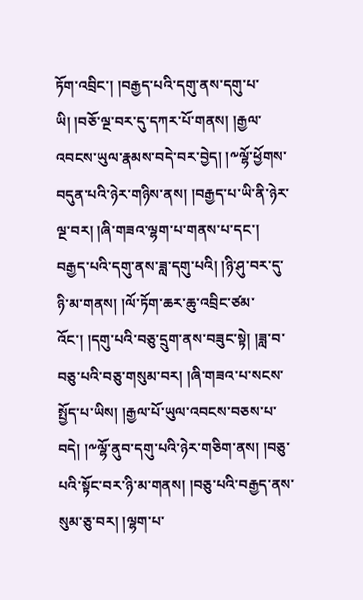ཏོག་འབྲིང་། །བརྒྱད་པའི་དགུ་ནས་དགུ་པ་ཡི། །བཅོ་ལྔ་བར་དུ་དཀར་པོ་གནས། །རྒྱལ་འབངས་ཡུལ་རྣམས་བདེ་བར་བྱེད། །༸ལྷོ་ཕྱོགས་བདུན་པའི་ཉེར་གཉིས་ནས། །བརྒྱད་པ་ཡི་ནི་ཉེར་ལྔ་བར། །ཞི་གཟའ་ལྷག་པ་གནས་པ་དང་། བརྒྱད་པའི་དགུ་ནས་ཟླ་དགུ་པའི། །ཉི་ཤུ་བར་དུ་ཉི་མ་གནས། །ལོ་ཏོག་ཆར་ཆུ་འབྲིང་ཙམ་འོང་། །དགུ་པའི་བཅུ་དྲུག་ནས་བཟུང་སྟེ། །ཟླ་བ་བཅུ་པའི་བཅུ་གསུམ་བར། །ཞི་གཟའ་པ་སངས་སྤྱོད་པ་ཡིས། །རྒྱལ་པོ་ཡུལ་འབངས་བཅས་པ་བདེ། །༸ལྷོ་ནུབ་དགུ་པའི་ཉེར་གཅིག་ནས། །བཅུ་པའི་སྟོང་བར་ཉི་མ་གནས། །བཅུ་པའི་བརྒྱད་ནས་སུམ་ཅུ་བར། །ལྷག་པ་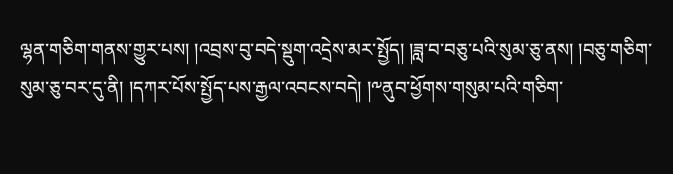ལྷན་གཅིག་གནས་གྱུར་པས། །འབྲས་བུ་བདེ་སྡུག་འདྲེས་མར་སྤྱོད། །ཟླ་བ་བཅུ་པའི་སུམ་ཅུ་ནས། །བཅུ་གཅིག་སུམ་ཅུ་བར་དུ་ནི། །དཀར་པོས་སྤྱོད་པས་རྒྱལ་འབངས་བདེ། །༸ནུབ་ཕྱོགས་གསུམ་པའི་གཅིག་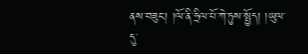ནས་བཟུང་། །ལོ་ནི་ཧྲིལ་པོ་ཀེ་ཏུས་སྤྱོད། །ཡུལ་དུ་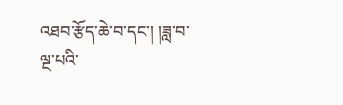འཐབ་རྩོད་ཆེ་བ་དང་། །ཟླ་བ་ལྔ་པའི་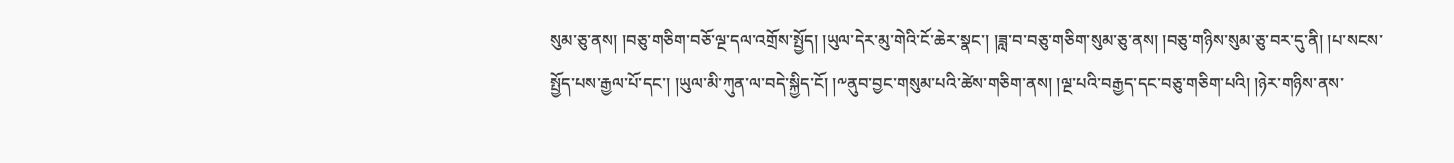སུམ་ཅུ་ནས། །བཅུ་གཅིག་བཅོ་ལྔ་དལ་འགྲོས་སྤྱོད། །ཡུལ་དེར་མུ་གེའི་ངོ་ཆེར་སྣང་། །ཟླ་བ་བཅུ་གཅིག་སུམ་ཅུ་ནས། །བཅུ་གཉིས་སུམ་ཅུ་བར་དུ་ནི། །པ་སངས་སྤྱོད་པས་རྒྱལ་པོ་དང་། །ཡུལ་མི་ཀུན་ལ་བདེ་སྐྱིད་ངོ། །༸ནུབ་བྱང་གསུམ་པའི་ཚེས་གཅིག་ནས། །ལྔ་པའི་བརྒྱད་དང་བཅུ་གཅིག་པའི། །ཉེར་གཉིས་ནས་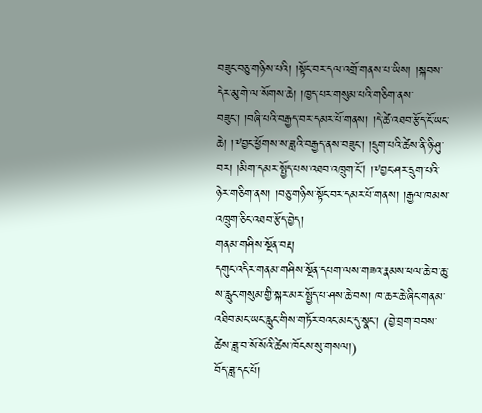བཟུང་བཅུ་གཉིས་པའི། །སྟོང་བར་དལ་འགྲོ་གནས་པ་ཡིས། །སྐབས་དེར་མུ་གེ་ལ་སོགས་ཆེ། །ཁྱད་པར་གསུམ་པའི་གཅིག་ནས་བཟུང་། །བཞི་པའི་བརྒྱད་བར་དམར་པོ་གནས། །དེ་ཚེ་འཐབ་རྩོད་ངོ་ཡང་ཆེ། །༸བྱང་ཕྱོགས་ས་ཟླའི་བརྒྱད་ནས་བཟུང་། །དྲུག་པའི་ཚེས་ནི་ཉི་ཤུ་བར། །མིག་དམར་སྤྱོད་པས་འཐབ་འཁྲུག་ངོ། །༸བྱང་ཤར་དྲུག་པའི་ཉེར་གཅིག་ནས། །བཅུ་གཉིས་སྟོང་བར་དམར་པོ་གནས། །རྒྱལ་ཁམས་འཁྲུག་ཅིང་འཐབ་རྩོད་བྱེད།
གནམ་གཤིས་སྔོན་བརྡ།
དགུང་འདིར་གནམ་གཤིས་སྔོན་དཔག་ལས་གཟའ་རྣམས་ཕལ་ཆེ་བ་ཆུ་ས་རླུང་གསུམ་གྱི་སྐར་མར་སྤྱོད་པ་ཤས་ཆེ་བས། ཁ་ཆར་ཆེ་ཞིང་གནམ་འཐིབ་མང་ཡང་རླུང་གིས་གཏོར་བའང་མང་དུ་སྣང་། (བྱེ་བྲག་བབས་ཚེས་ཟླ་བ་སོ་སོའི་ཚེས་ཁོངས་སུ་གསལ།)
བོད་ཟླ་དང་པོ།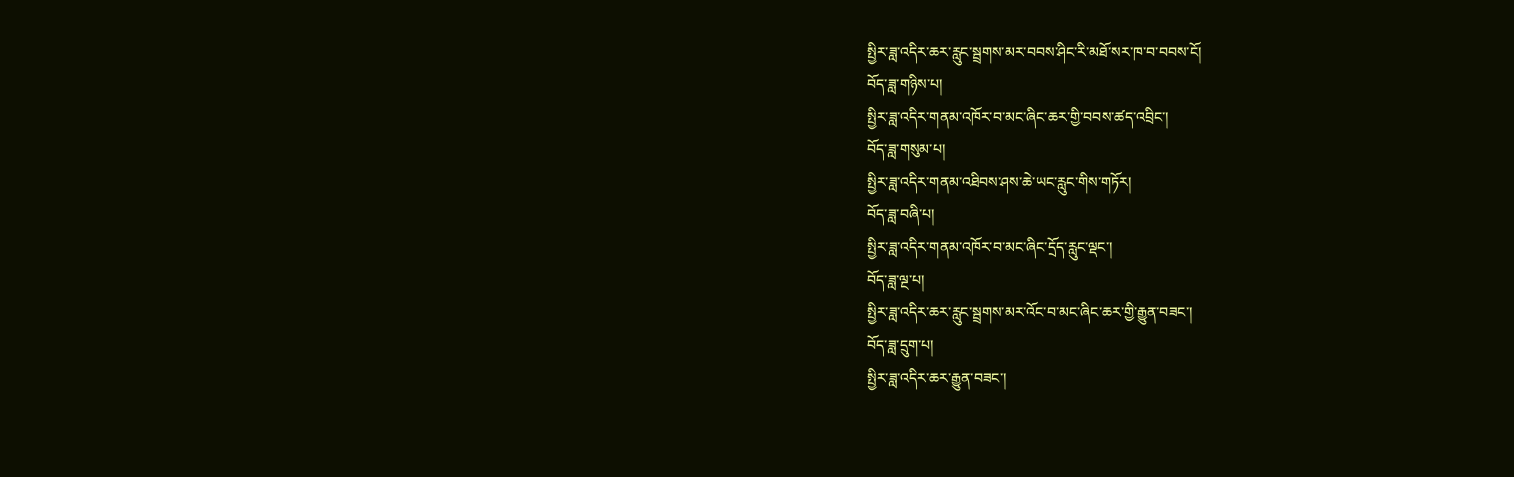སྤྱིར་ཟླ་འདིར་ཆར་རླུང་སྦྲགས་མར་བབས་ཤིང་རི་མཐོ་སར་ཁ་བ་བབས་ངོ།
བོད་ཟླ་གཉིས་པ།
སྤྱིར་ཟླ་འདིར་གནམ་འཁོར་བ་མང་ཞིང་ཆར་གྱི་བབས་ཚད་འབྲིང་།
བོད་ཟླ་གསུམ་པ།
སྤྱིར་ཟླ་འདིར་གནམ་འཐིབས་ཤས་ཆེ་ཡང་རླུང་གིས་གཏོར།
བོད་ཟླ་བཞི་པ།
སྤྱིར་ཟླ་འདིར་གནམ་འཁོར་བ་མང་ཞིང་དྲོད་རླུང་ལྡང་།
བོད་ཟླ་ལྔ་པ།
སྤྱིར་ཟླ་འདིར་ཆར་རླུང་སྦྲགས་མར་འོང་བ་མང་ཞིང་ཆར་གྱི་རྒྱུན་བཟང་།
བོད་ཟླ་དྲུག་པ།
སྤྱིར་ཟླ་འདིར་ཆར་རྒྱུན་བཟང་།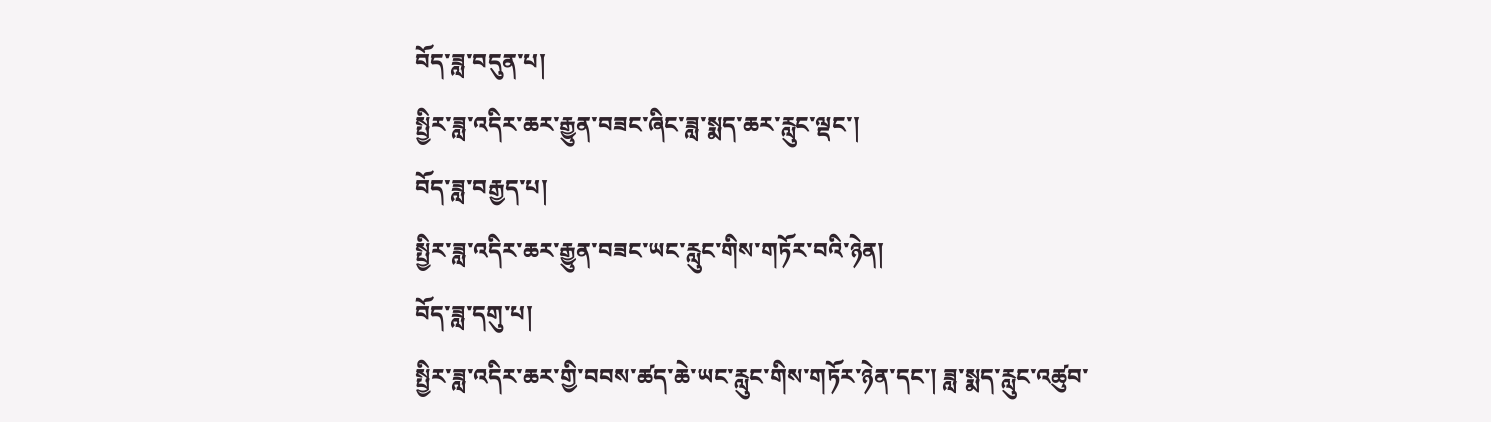བོད་ཟླ་བདུན་པ།
སྤྱིར་ཟླ་འདིར་ཆར་རྒྱུན་བཟང་ཞིང་ཟླ་སྨད་ཆར་རླུང་ལྡང་།
བོད་ཟླ་བརྒྱད་པ།
སྤྱིར་ཟླ་འདིར་ཆར་རྒྱུན་བཟང་ཡང་རླུང་གིས་གཏོར་བའི་ཉེན།
བོད་ཟླ་དགུ་པ།
སྤྱིར་ཟླ་འདིར་ཆར་གྱི་བབས་ཚད་ཆེ་ཡང་རླུང་གིས་གཏོར་ཉེན་དང་། ཟླ་སྨད་རླུང་འཚུབ་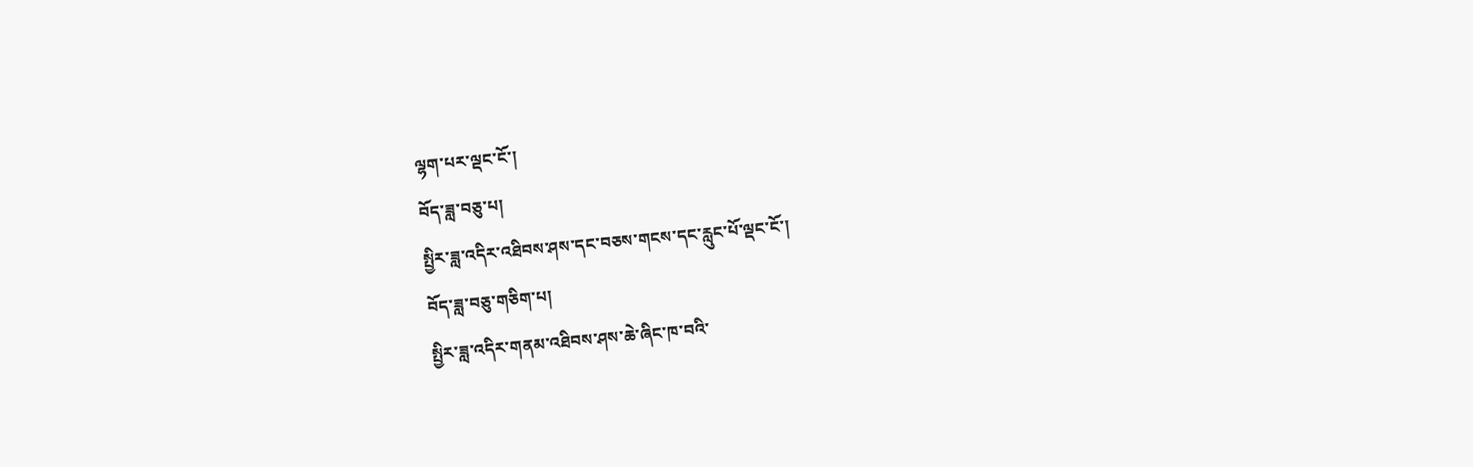ལྷག་པར་ལྡང་ངོ་།
བོད་ཟླ་བཅུ་པ།
སྤྱིར་ཟླ་འདིར་འཐིབས་ཤས་དང་བཅས་གངས་དང་རླུང་པོ་ལྡང་ངོ་།
བོད་ཟླ་བཅུ་གཅིག་པ།
སྤྱིར་ཟླ་འདིར་གནམ་འཐིབས་ཤས་ཆེ་ཞིང་ཁ་བའི་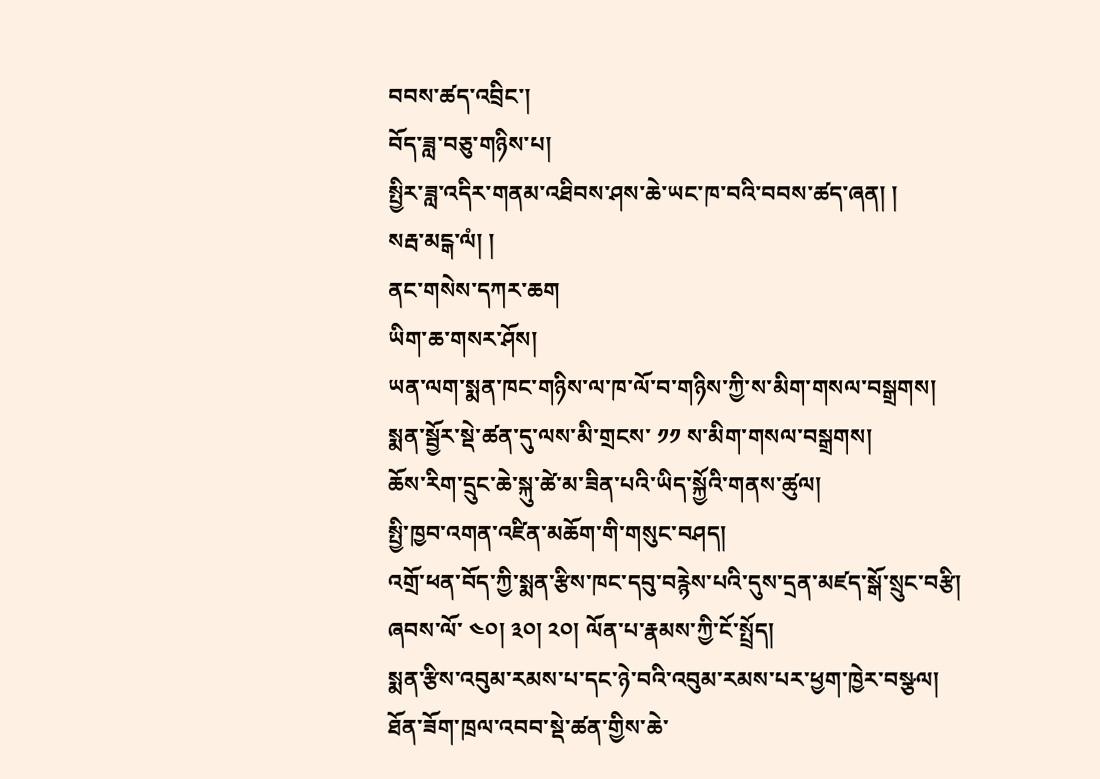བབས་ཚད་འབྲིང་།
བོད་ཟླ་བཅུ་གཉིས་པ།
སྤྱིར་ཟླ་འདིར་གནམ་འཐིབས་ཤས་ཆེ་ཡང་ཁ་བའི་བབས་ཚད་ཞན། །
སརྦ་མངྒ་ལཾ། །
ནང་གསེས་དཀར་ཆག
ཡིག་ཆ་གསར་ཤོས།
ཡན་ལག་སྨན་ཁང་གཉིས་ལ་ཁ་ལོ་བ་གཉིས་ཀྱི་ས་མིག་གསལ་བསྒྲགས།
སྨན་སྦྱོར་སྡེ་ཚན་དུ་ལས་མི་གྲངས་ ༡༡ ས་མིག་གསལ་བསྒྲགས།
ཆོས་རིག་དྲུང་ཆེ་སྐུ་ཚེ་མ་ཟིན་པའི་ཡིད་སྐྱོའི་གནས་ཚུལ།
སྤྱི་ཁྱབ་འགན་འཛིན་མཆོག་གི་གསུང་བཤད།
འགྲོ་ཕན་བོད་ཀྱི་སྨན་རྩིས་ཁང་དབུ་བརྙེས་པའི་དུས་དྲན་མཛད་སྒོ་སྲུང་བརྩི།
ཞབས་ལོ་ ༤༠། ༣༠། ༢༠། ལོན་པ་རྣམས་ཀྱི་ངོ་སྤྲོད།
སྨན་རྩིས་འབུམ་རམས་པ་དང་ཉེ་བའི་འབུམ་རམས་པར་ཕྱག་ཁྱེར་བསྩལ།
ཐོན་ཟོག་ཁྲལ་འབབ་སྡེ་ཚན་གྱིས་ཆེ་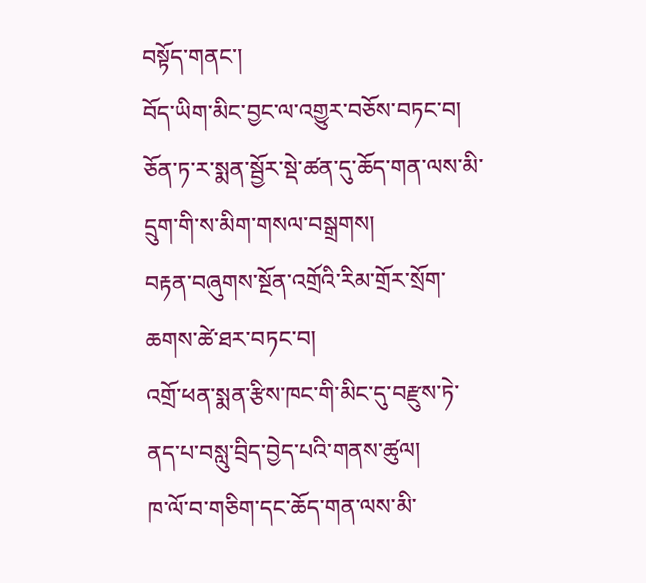བསྟོད་གནང་།
བོད་ཡིག་མིང་བྱང་ལ་འགྱུར་བཅོས་བཏང་བ།
ཅོན་ཏ་ར་སྨན་སྦྱོར་སྡེ་ཚན་དུ་ཆོད་གན་ལས་མི་དྲུག་གི་ས་མིག་གསལ་བསྒྲགས།
བརྟན་བཞུགས་སྔོན་འགྲོའི་རིམ་གྲོར་སྲོག་ཆགས་ཚེ་ཐར་བཏང་བ།
འགྲོ་ཕན་སྨན་རྩིས་ཁང་གི་མིང་དུ་བརྫུས་ཏེ་ནད་པ་བསླུ་བྲིད་བྱེད་པའི་གནས་ཚུལ།
ཁ་ལོ་བ་གཅིག་དང་ཆོད་གན་ལས་མི་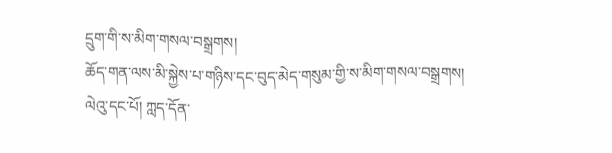དྲུག་གི་ས་མིག་གསལ་བསྒྲགས།
ཆོད་གན་ལས་མི་སྐྱེས་པ་གཉིས་དང་བུད་མེད་གསུམ་གྱི་ས་མིག་གསལ་བསྒྲགས།
ལེའུ་དང་པོ། ཀླད་དོན་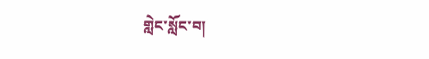གླེང་སློང་བ།